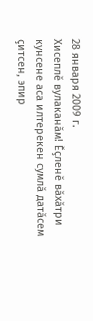28 января 2009 г.
Хисеплĕ вулаканăм! Ĕçленĕ вăхăтри кунсене аса илтерекен сумлă датăсем çитсен, эпир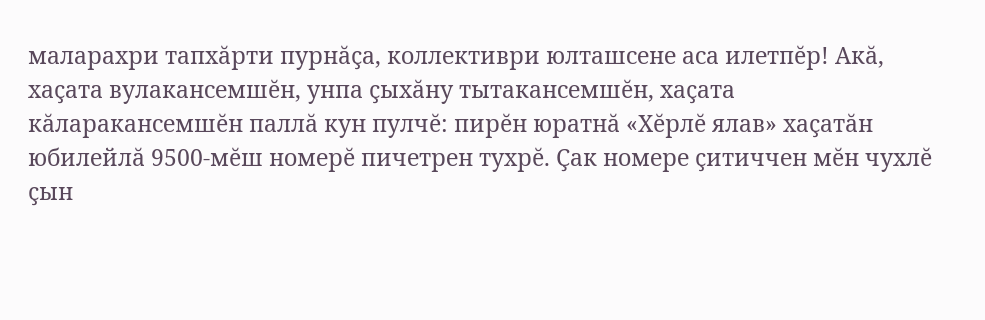маларахри тапхăрти пурнăçа, коллективри юлташсене аса илетпĕр! Акă, хаçата вулакансемшĕн, унпа çыхăну тытакансемшĕн, хаçата кăларакансемшĕн паллă кун пулчĕ: пирĕн юратнă «Хĕрлĕ ялав» хаçатăн юбилейлă 9500-мĕш номерĕ пичетрен тухрĕ. Çак номере çитиччен мĕн чухлĕ çын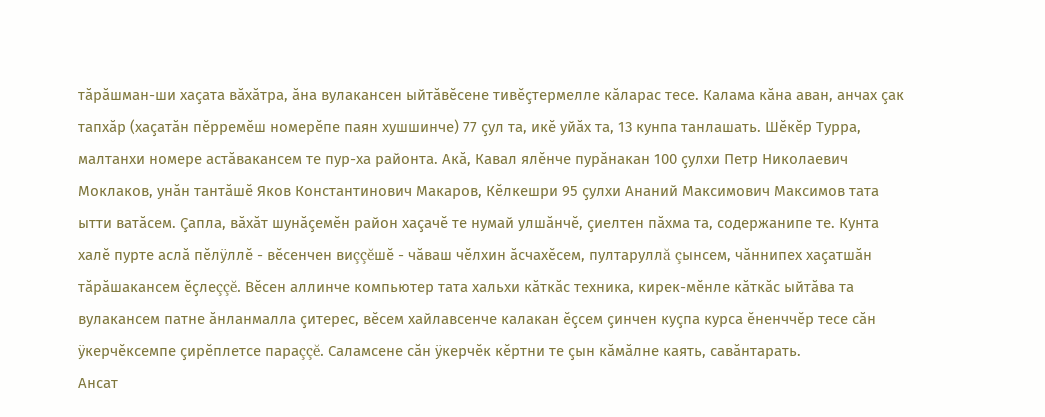тăрăшман-ши хаçата вăхăтра, ăна вулакансен ыйтăвĕсене тивĕçтермелле кăларас тесе. Калама кăна аван, анчах çак тапхăр (хаçатăн пĕрремĕш номерĕпе паян хушшинче) 77 çул та, икĕ уйăх та, 13 кунпа танлашать. Шĕкĕр Турра, малтанхи номере астăвакансем те пур-ха районта. Акă, Кавал ялĕнче пурăнакан 100 çулхи Петр Николаевич Моклаков, унăн тантăшĕ Яков Константинович Макаров, Кĕлкешри 95 çулхи Ананий Максимович Максимов тата ытти ватăсем. Çапла, вăхăт шунăçемĕн район хаçачĕ те нумай улшăнчĕ, çиелтен пăхма та, содержанипе те. Кунта халĕ пурте аслă пĕлÿллĕ - вĕсенчен виççĕшĕ - чăваш чĕлхин ăсчахĕсем, пултаруллă çынсем, чăннипех хаçатшăн тăрăшакансем ĕçлеççĕ. Вĕсен аллинче компьютер тата хальхи кăткăс техника, кирек-мĕнле кăткăс ыйтăва та вулакансем патне ăнланмалла çитерес, вĕсем хайлавсенче калакан ĕçсем çинчен куçпа курса ĕненччĕр тесе сăн ÿкерчĕксемпе çирĕплетсе параççĕ. Саламсене сăн ÿкерчĕк кĕртни те çын кăмăлне каять, савăнтарать.
Ансат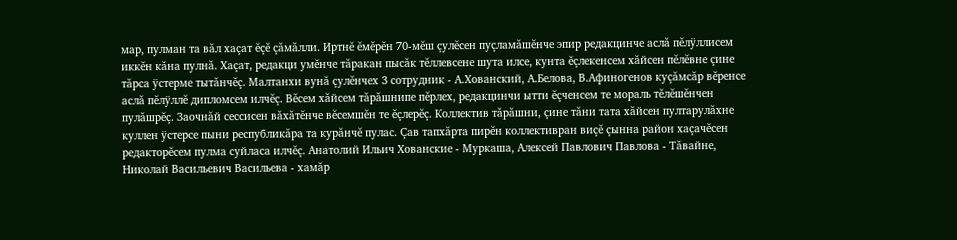мар, пулман та вăл хаçат ĕçĕ çăмăлли. Иртнĕ ĕмĕрĕн 70-мĕш çулĕсен пуçламăшĕнче эпир редакцинче аслă пĕлÿллисем иккĕн кăна пулнă. Хаçат, редакци умĕнче тăракан пысăк тĕллевсене шута илсе, кунта ĕçлекенсем хăйсен пĕлĕвне çине тăрса ÿстерме тытăнчĕç. Малтанхи вунă çулĕнчех 3 сотрудник - А.Хованский, А.Белова, В.Афиногенов куçăмсăр вĕренсе аслă пĕлÿллĕ дипломсем илчĕç. Вĕсем хăйсем тăрăшнипе пĕрлех, редакцинчи ытти ĕçченсем те мораль тĕлĕшĕнчен пулăшрĕç. Заочнăй сессисен вăхăтĕнче вĕсемшĕн те ĕçлерĕç. Коллектив тăрăшни, çине тăни тата хăйсен пултарулăхне куллен ÿстерсе пыни республикăра та курăнчĕ пулас. Çав тапхăрта пирĕн коллективран виçĕ çынна район хаçачĕсен редакторĕсем пулма суйласа илчĕç. Анатолий Ильич Хованские - Муркаша, Алексей Павлович Павлова - Тăвайне, Николай Васильевич Васильева - хамăр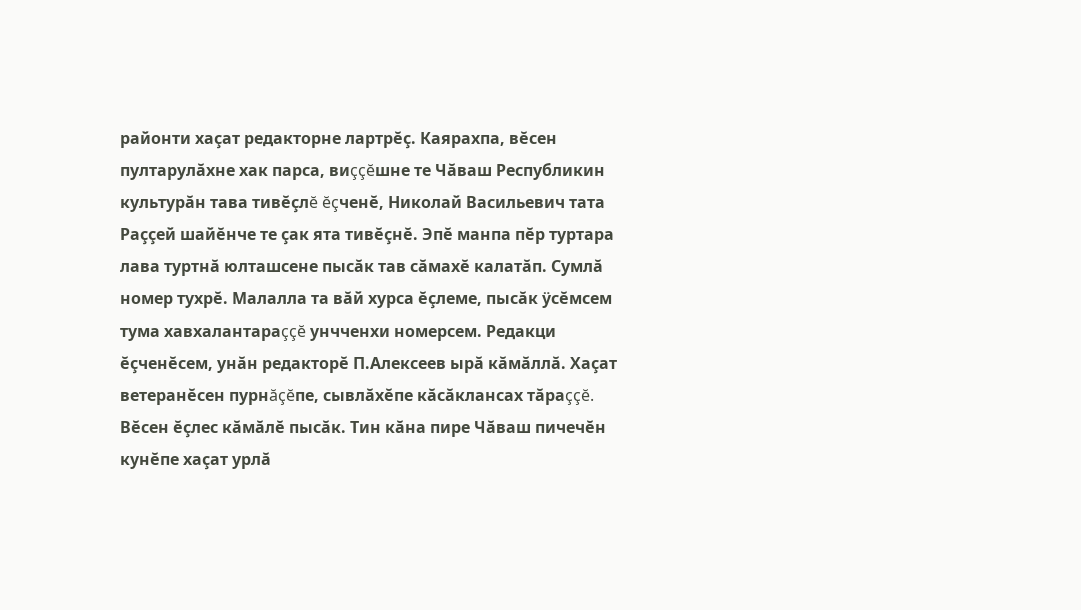районти хаçат редакторне лартрĕç. Каярахпа, вĕсен пултарулăхне хак парса, виççĕшне те Чăваш Республикин культурăн тава тивĕçлĕ ĕçченĕ, Николай Васильевич тата Раççей шайĕнче те çак ята тивĕçнĕ. Эпĕ манпа пĕр туртара лава туртнă юлташсене пысăк тав сăмахĕ калатăп. Сумлă номер тухрĕ. Малалла та вăй хурса ĕçлеме, пысăк ÿсĕмсем тума хавхалантараççĕ унчченхи номерсем. Редакци ĕçченĕсем, унăн редакторĕ П.Алексеев ырă кăмăллă. Хаçат ветеранĕсен пурнăçĕпе, сывлăхĕпе кăсăклансах тăраççĕ. Вĕсен ĕçлес кăмăлĕ пысăк. Тин кăна пире Чăваш пичечĕн кунĕпе хаçат урлă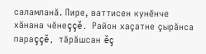саламланă. Пире, ваттисен кунĕнче хăнана чĕнеççĕ. Район хаçатне çырăнса параççĕ, тăрăшсан ĕç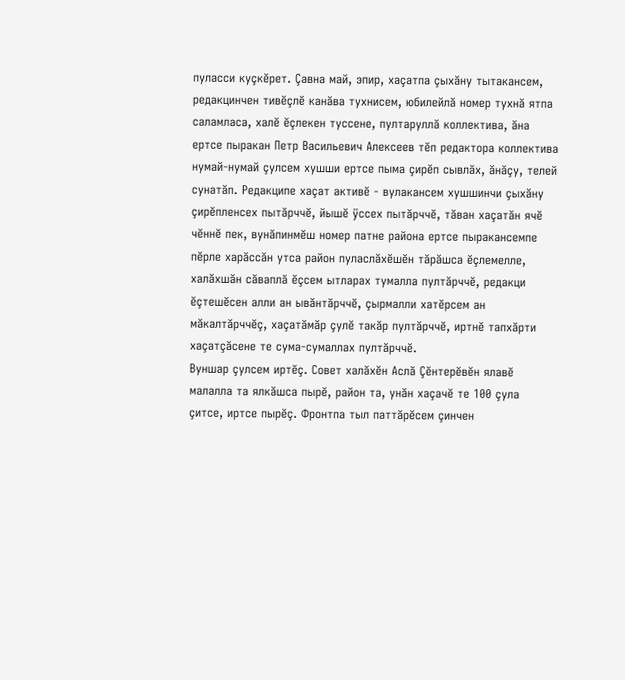пуласси куçкĕрет. Çавна май, эпир, хаçатпа çыхăну тытакансем, редакцинчен тивĕçлĕ канăва тухнисем, юбилейлă номер тухнă ятпа саламласа, халĕ ĕçлекен туссене, пултаруллă коллектива, ăна ертсе пыракан Петр Васильевич Алексеев тĕп редактора коллектива нумай-нумай çулсем хушши ертсе пыма çирĕп сывлăх, ăнăçу, телей сунатăп. Редакципе хаçат активĕ - вулакансем хушшинчи çыхăну çирĕпленсех пытăрччĕ, йышĕ ÿссех пытăрччĕ, тăван хаçатăн ячĕ чĕннĕ пек, вунăпинмĕш номер патне района ертсе пыракансемпе пĕрле харăссăн утса район пуласлăхĕшĕн тăрăшса ĕçлемелле, халăхшăн сăваплă ĕçсем ытларах тумалла пултăрччĕ, редакци ĕçтешĕсен алли ан ывăнтăрччĕ, çырмалли хатĕрсем ан мăкалтăрччĕç, хаçатăмăр çулĕ такăр пултăрччĕ, иртнĕ тапхăрти хаçатçăсене те сума-сумаллах пултăрччĕ.
Вуншар çулсем иртĕç. Совет халăхĕн Аслă Çĕнтерĕвĕн ялавĕ малалла та ялкăшса пырĕ, район та, унăн хаçачĕ те 100 çула çитсе, иртсе пырĕç. Фронтпа тыл паттăрĕсем çинчен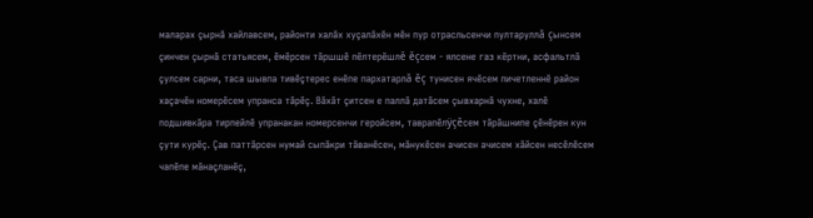маларах çырнă хайлавсем, районти халăх хуçалăхĕн мĕн пур отрасльсенчи пултаруллă çынсем çинчен çырнă статьясем, ĕмĕрсен тăршшĕ пĕлтерĕшлĕ ĕçсем - ялсене газ кĕртни, асфальтлă çулсем сарни, таса шывпа тивĕçтерес енĕпе пархатарлă ĕç тунисен ячĕсем пичетленнĕ район хаçачĕн номерĕсем упранса тăрĕç. Вăхăт çитсен е паллă датăсем çывхарнă чухне, халĕ подшивкăра тирпейлĕ упранакан номерсенчи геройсем, таврапĕлÿçĕсем тăрăшнипе çĕнĕрен кун çути курĕç. Çав паттăрсен нумай сыпăкри тăванĕсен, мăнукĕсен ачисен ачисем хăйсен несĕлĕсем чапĕпе мăнаçланĕç,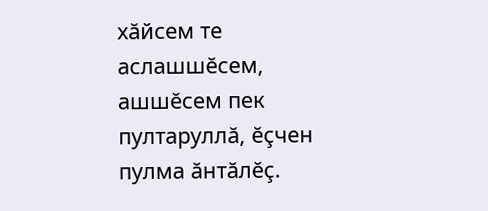хăйсем те аслашшĕсем, ашшĕсем пек пултаруллă, ĕçчен пулма ăнтăлĕç.